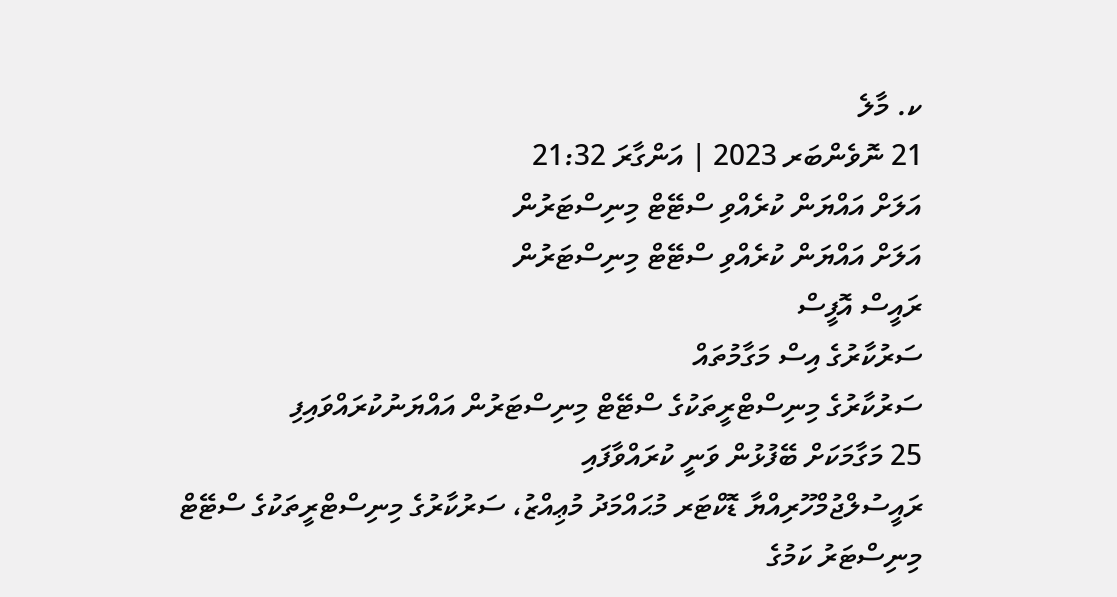ކ. މާލެ
21 ނޮވެންބަރ 2023 | އަންގާރަ 21:32
އަލަށް އައްޔަން ކުރެއްވި ސްޓޭޓް މިނިސްޓަރުން
އަލަށް އައްޔަން ކުރެއްވި ސްޓޭޓް މިނިސްޓަރުން
ރައީސް އޮފީސް
ސަރުކާރުގެ އިސް މަގާމުތައް
ސަރުކާރުގެ މިނިސްޓްރީތަކުގެ ސްޓޭޓް މިނިސްޓަރުން އައްޔަނުކުރައްވައިފި
25 މަގާމަކަށް ބޭފުޅުން ވަނީ ކުރައްވާފައި
ރައީސުލްޖުމްހޫރިއްޔާ ޑޮކްޓަރ މުޙައްމަދު މުޢިއްޒު، ސަރުކާރުގެ މިނިސްޓްރީތަކުގެ ސްޓޭޓް މިނިސްޓަރު ކަމުގެ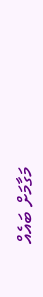މަގާމަށް ބައެއް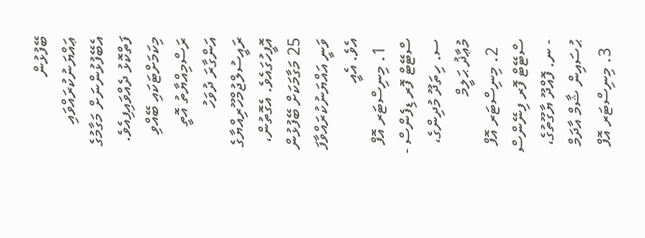ބޭފުޅުން ޢައްޔަނުކުރައްވައި އެބޭފުޅުންނަށް މަގާމުގެ ފަތްކޮޅު ދެއްވައިފިއެވެ.
މިކަމަށްޓަކައި ބޭއްވި ރަސްމިއްޔާތު އޮތީ އަންގާރަ ދުވަހު ރައީސުލްޖުމްހޫރިއްޔާގެ އޮފީހުގައެވެ. އެގޮތުން، 25 މަގާމަކަށް ބޭފުޅުން ވަނީ އައްޔަނުކުރައްވާފަ އެވެ. އެއީ
  1. މިނިސްޓަރ އޮފް ސްޓޭޓް ފޮރ ޑިފެންސް - ސ. ހިތަދޫ މުދިންގެ، މުޢާޛު ޙަލީމް
  2. މިނިސްޓަރ އޮފް ސްޓޭޓް ފޮރ ފިނޭންސް - ނ. ފޮއްދޫ ޔާގޫތުގެ، ޙުސައިން ޝާމް އާދަމް
  3. މިނިސްޓަރ އޮފް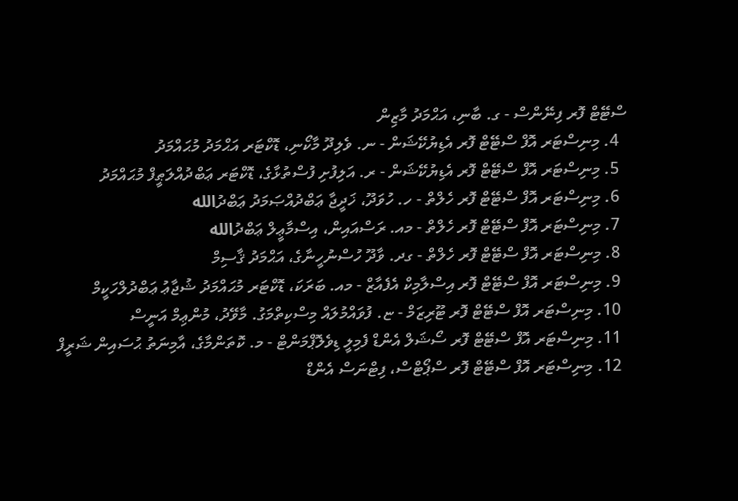ސްޓޭޓް ފޮރ ފިނޭންސް - ގ. ބާނި، އަޙްމަދު މާޒިން
  4. މިނިސްޓަރ އޮފް ސްޓޭޓް ފޮރ އެޑިޔުކޭޝަން - ނ. ވެލިދޫ މާކޯނި، ޑޮކްޓަރ އަޙްމަދު މުޙައްމަދު
  5. މިނިސްޓަރ އޮފް ސްޓޭޓް ފޮރ އެޑިޔުކޭޝަން - ރ. އަލިފުށި ފުސްތުޅާގެ، ޑޮކްޓަރ ޢަބްދުއްލަޠީފް މުޙައްމަދު
  6. މިނިސްޓަރ އޮފް ސްޓޭޓް ފޮރ ހެލްތް - ހ. ހުވަދޫ، ޚަދީޖާ ޢަބްދުއްޞަމަދު ޢަބްދުالله
  7. މިނިސްޓަރ އޮފް ސްޓޭޓް ފޮރ ހެލްތް - މއ. ރަސްއައިން، އިސްމާޢީލް ޢަބްދުالله
  8. މިނިސްޓަރ އޮފް ސްޓޭޓް ފޮރ ހެލްތް - ގދ. ވާދޫ ހުސްނުހީނާގެ، އަޙްމަދު ޤާސިމް
  9. މިނިސްޓަރ އޮފް ސްޓޭޓް ފޮރ އިސްލާމިކް އެފެއާޒް - މއ. ބަރަކަ، ޑޮކްޓަރ މުޙައްމަދު ޝުޖާޢު ޢަބްދުލްހަކީމް
  10. މިނިސްޓަރ އޮފް ސްޓޭޓް ފޮރ ޓޫރިޒަމް - ޏ. ފުވައްމުލައް މިސްކިތްމަގު. މާވޭދު، މުންޢިމް އަނީސް
  11. މިނިސްޓަރ އޮފް ސްޓޭޓް ފޮރ ސޯޝަލް އެންޑް ފެމިލީ ޑިވެލޮޕްމަންޓް - މ. ކޮތަންމާގެ، އާމިނަތު ޙުސައިން ޝަރީފް
  12. މިނިސްޓަރ އޮފް ސްޓޭޓް ފޮރ ސްޕޯޓްސް، ފިޓްނަސް އެންޑް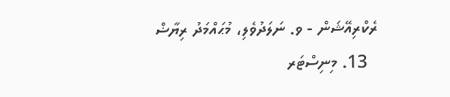ރެކްރިއޭޝަން - ވ. ނަލަދުވެލި، މުޙައްމަދު ރިޔާޟް
  13. މިނިސްޓަރ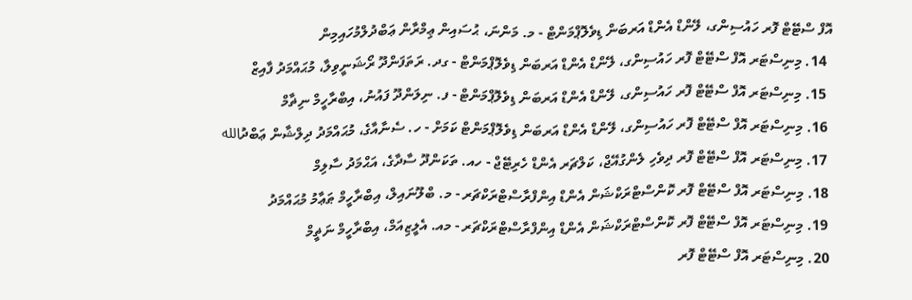އޮފް ސްޓޭޓް ފޮރ ހައުސިންގ، ލޭންޑް އެންޑް އަރބަން ޑިވެލޮޕްމަންޓް - މ. މަންނަ، ޙުސައިން ޢިމްރާން ޢަބްދުލްމުހައިމިން
  14. މިނިސްޓަރ އޮފް ސްޓޭޓް ފޮރ ހައުސިންގ، ލޭންޑް އެންޑް އަރބަން ޑިވެލޮޕްމަންޓް - ގދ. ރަތަފަންދޫ ރޯޝަނީވިލާ، މުޙައްމަދު ފާއިޒް
  15. މިނިސްޓަރ އޮފް ސްޓޭޓް ފޮރ ހައުސިންގ، ލޭންޑް އެންޑް އަރބަން ޑިވެލޮޕްމަންޓް - ފ. ނިލަންދޫ ފައުނު، އިބްރާހީމް ނިޡާމް
  16. މިނިސްޓަރ އޮފް ސްޓޭޓް ފޮރ ހައުސިންގ، ލޭންޑް އެންޑް އަރބަން ޑިވެލޮޕްމަންޓް ކަމަށް - ހ. ސެނާއާގެ، މުޙައްމަދު ދިލްޝާން ޢަބްދުالله
  17. މިނިސްޓަރ އޮފް ސްޓޭޓް ފޮރ ދިވެހި ލެންގުއޭޖް، ކަލްޗަރ އެންޑް ހެރިޓޭޖް - ހއ. ތަކަންދޫ ސާދާގެ، އަޙްމަދު ސާލިމް
  18. މިނިސްޓަރ އޮފް ސްޓޭޓް ފޮރ ކޮންސްޓްރަކްޝަން އެންޑް އިންފްރާސްޓްރަކްޗަރ - މ. ބްލޫނައިލް، އިބްރާހީމް ޠަޢާމު މުޙައްމަދު
  19. މިނިސްޓަރ އޮފް ސްޓޭޓް ފޮރ ކޮންސްޓްރަކްޝަން އެންޑް އިންފްރާސްޓްރަކްޗަރ - މއ. އެލީޒިއަމް، އިބްރާހީމް ނަޡީމް
  20. މިނިސްޓަރ އޮފް ސްޓޭޓް ފޮރ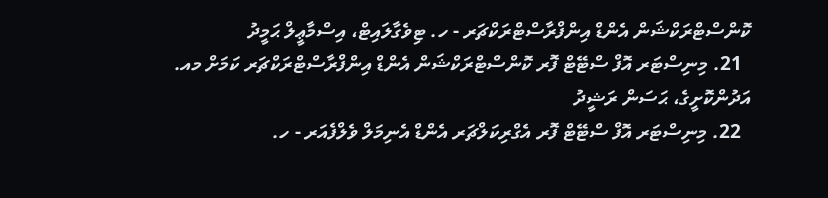ކޮންސްޓްރަކްޝަން އެންޑް އިންފްރާސްޓްރަކްޗަރ - ހ. ޓިވެގާލައިޓް، އިސްމާޢީލް ޙަމީދު
  21. މިނިސްޓަރ އޮފް ސްޓޭޓް ފޮރ ކޮންސްޓްރަކްޝަން އެންޑް އިންފްރާސްޓްރަކްޗަރ ކަމަށް މއ. އަދުންކޮށީގެ، ޙަސަން ރަޝީދު
  22. މިނިސްޓަރ އޮފް ސްޓޭޓް ފޮރ އެގްރިކަލްޗަރ އެންޑް އެނިމަލް ވެލްފެއަރ - ހ.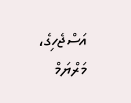އަސްޖެހިގެ، މަރްޔަމް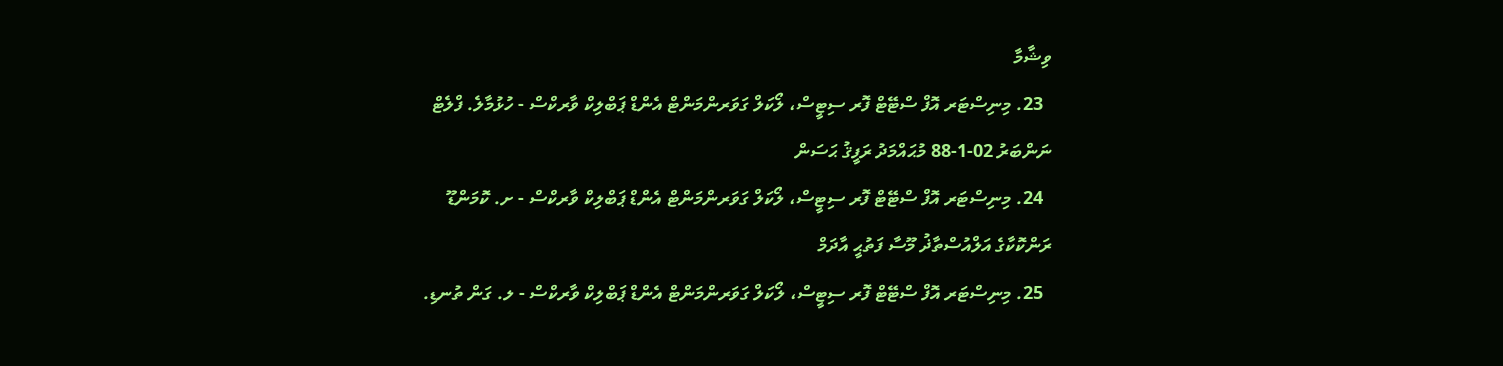ވިޝާމާ
  23. މިނިސްޓަރ އޮފް ސްޓޭޓް ފޮރ ސިޓީސް، ލޯކަލް ގަވަރންމަންޓް އެންޑް ޕަބްލިކް ވާރކްސް - ހުޅުމާލެ. ފްލެޓް ނަންބަރު 02-1-88 މުޙައްމަދު ރަފީޤު ޙަސަން
  24. މިނިސްޓަރ އޮފް ސްޓޭޓް ފޮރ ސިޓީސް، ލޯކަލް ގަވަރންމަންޓް އެންޑް ޕަބްލިކް ވާރކްސް - ށ. ކޮމަންޑޫ ރަންކޮކާގެ އަލްއުސްތާޛު މޫސާ ފަތުޙީ އާދަމް
  25. މިނިސްޓަރ އޮފް ސްޓޭޓް ފޮރ ސިޓީސް، ލޯކަލް ގަވަރންމަންޓް އެންޑް ޕަބްލިކް ވާރކްސް - ލ. ގަން ތުނޑި.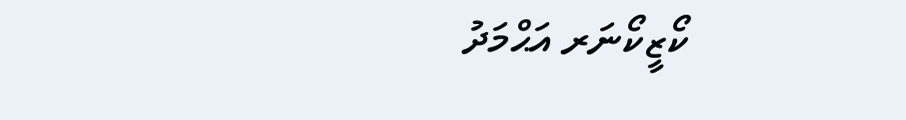ކޯޒީކޯނަރ އަޙްމަދު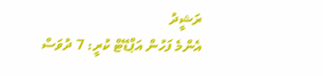ރަޝީދު
އެންމެ ފަހުން އަޕްޑޭޓް ކުރީ: 7 ދުވަސް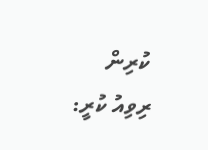ކުރިން
ރިވިއު ކުރީ: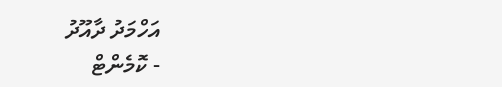އަހްމަދު ދާއޫދު
- ކޮމެންޓް